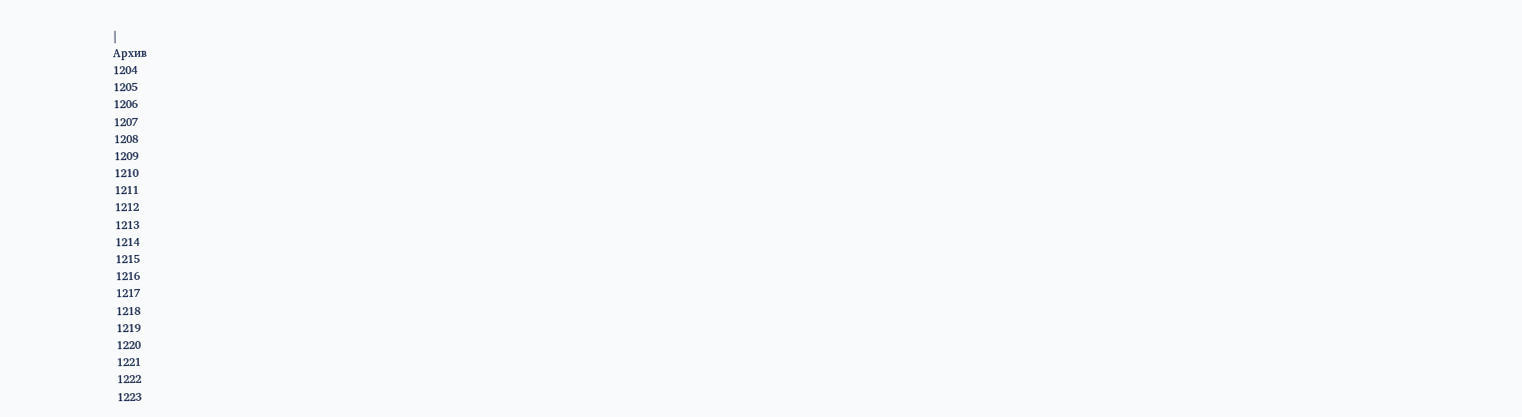|
Архив
1204
1205
1206
1207
1208
1209
1210
1211
1212
1213
1214
1215
1216
1217
1218
1219
1220
1221
1222
1223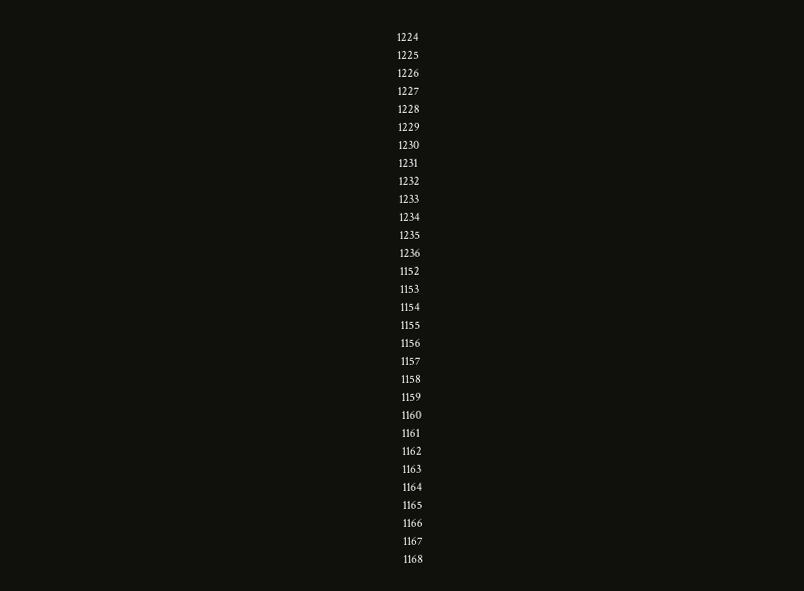1224
1225
1226
1227
1228
1229
1230
1231
1232
1233
1234
1235
1236
1152
1153
1154
1155
1156
1157
1158
1159
1160
1161
1162
1163
1164
1165
1166
1167
1168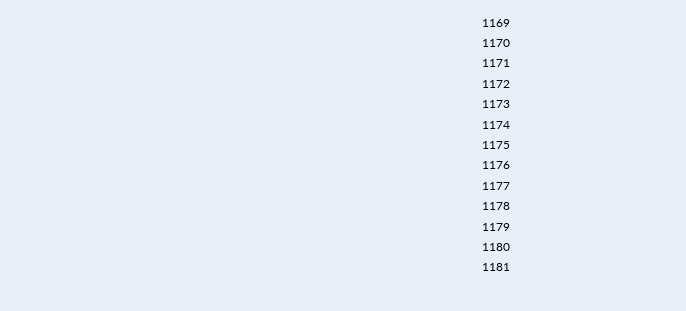1169
1170
1171
1172
1173
1174
1175
1176
1177
1178
1179
1180
1181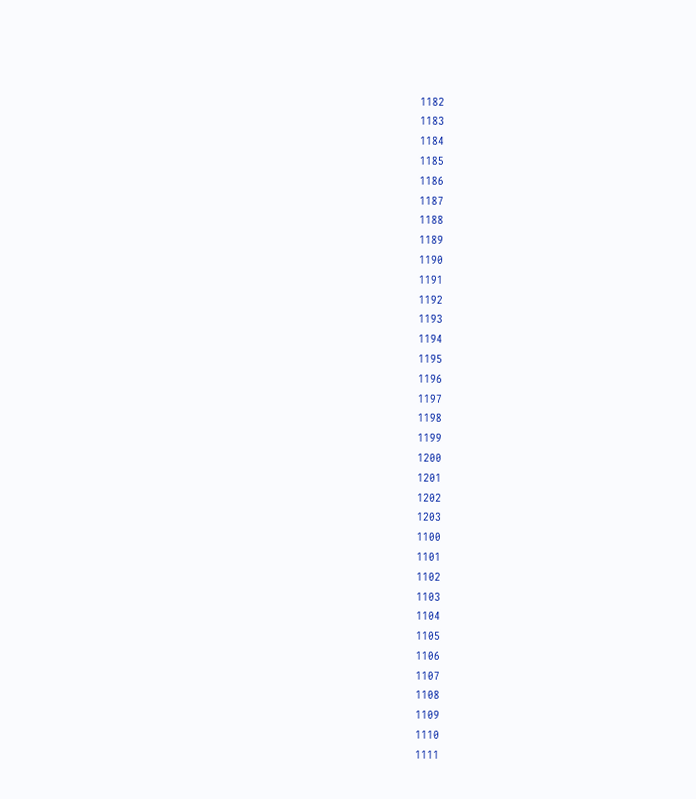1182
1183
1184
1185
1186
1187
1188
1189
1190
1191
1192
1193
1194
1195
1196
1197
1198
1199
1200
1201
1202
1203
1100
1101
1102
1103
1104
1105
1106
1107
1108
1109
1110
1111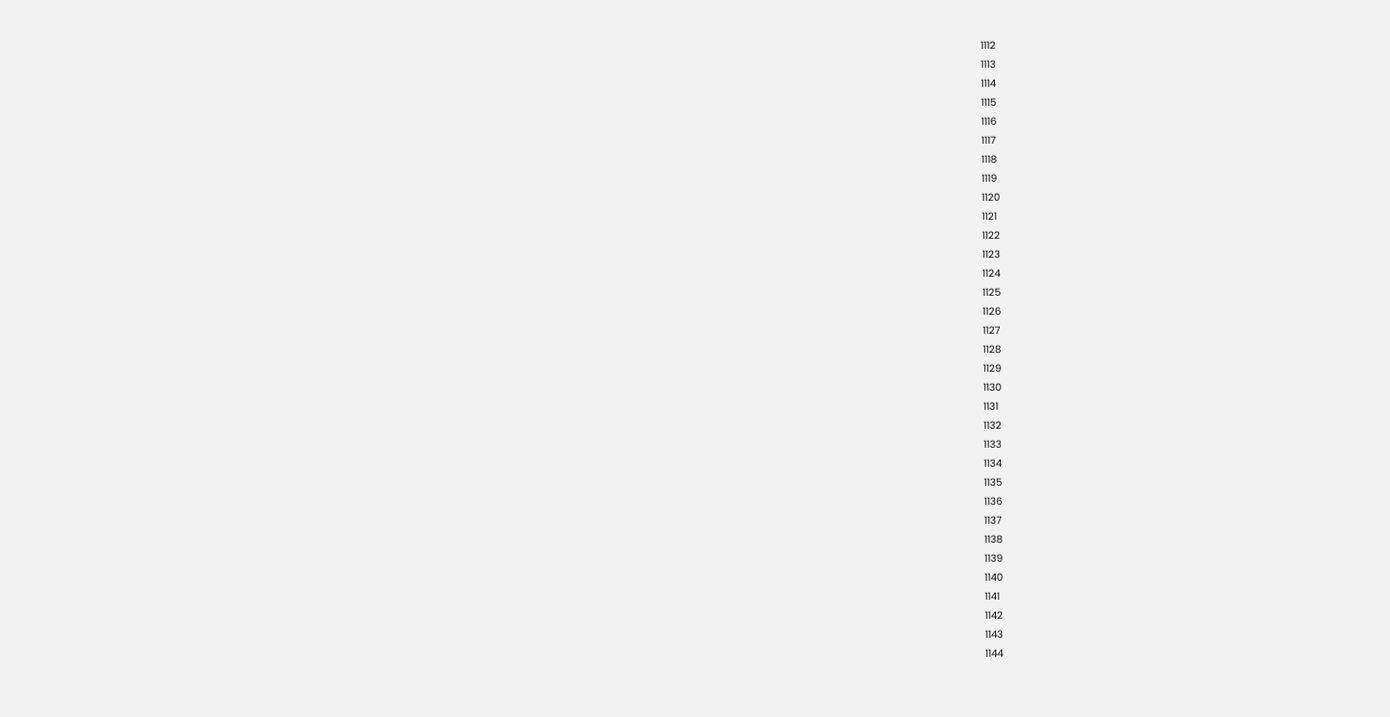1112
1113
1114
1115
1116
1117
1118
1119
1120
1121
1122
1123
1124
1125
1126
1127
1128
1129
1130
1131
1132
1133
1134
1135
1136
1137
1138
1139
1140
1141
1142
1143
1144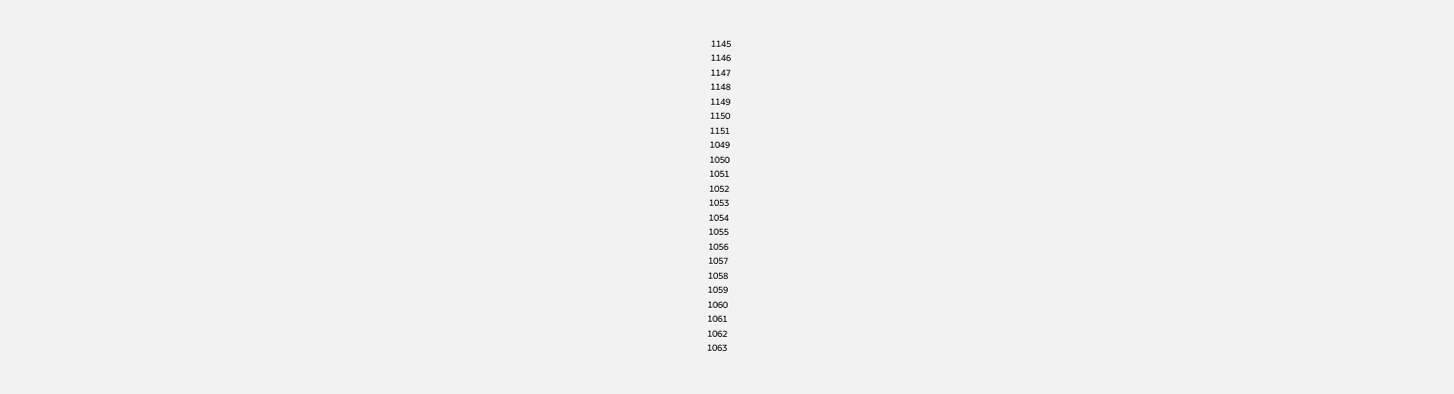1145
1146
1147
1148
1149
1150
1151
1049
1050
1051
1052
1053
1054
1055
1056
1057
1058
1059
1060
1061
1062
1063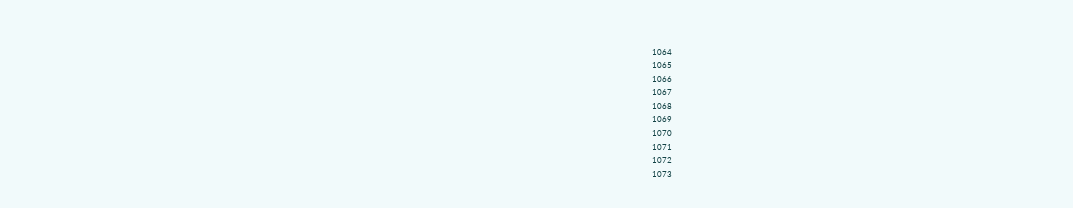1064
1065
1066
1067
1068
1069
1070
1071
1072
1073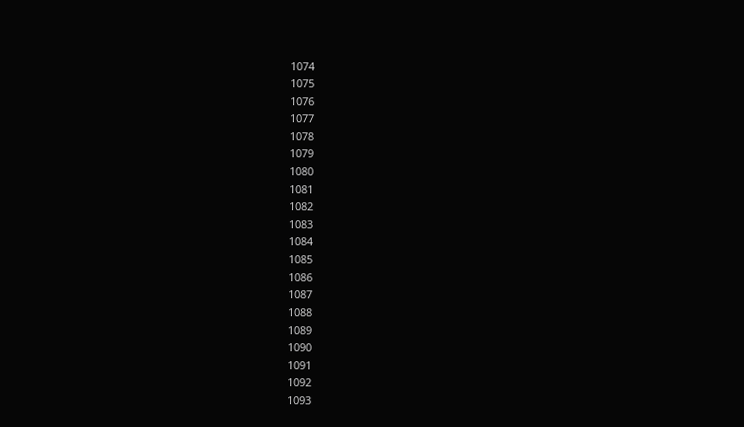1074
1075
1076
1077
1078
1079
1080
1081
1082
1083
1084
1085
1086
1087
1088
1089
1090
1091
1092
1093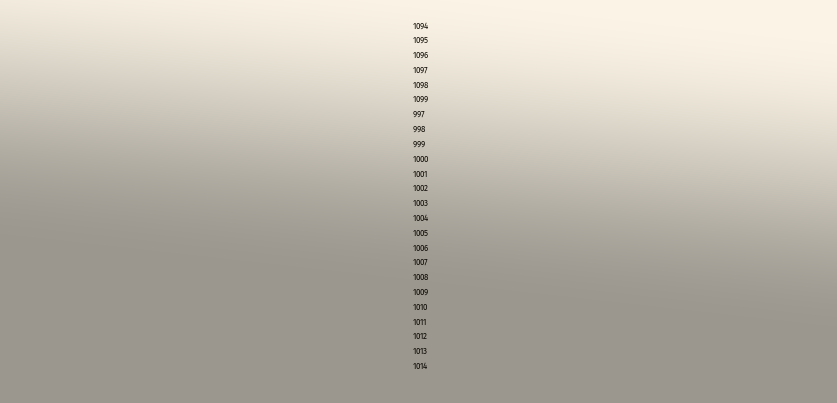1094
1095
1096
1097
1098
1099
997
998
999
1000
1001
1002
1003
1004
1005
1006
1007
1008
1009
1010
1011
1012
1013
1014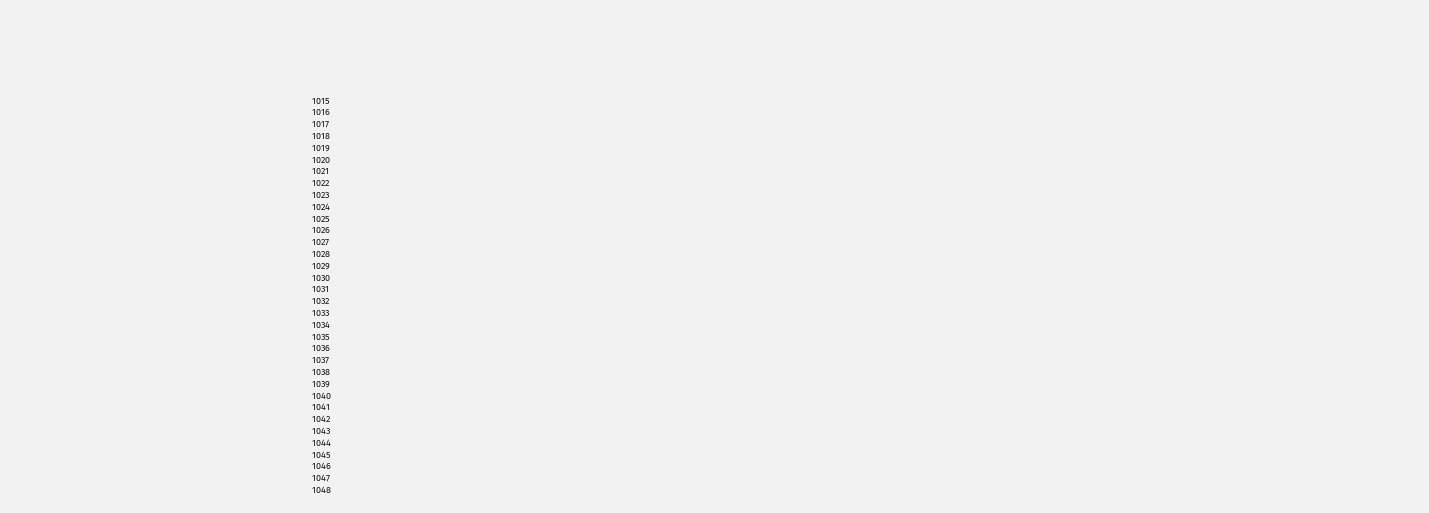1015
1016
1017
1018
1019
1020
1021
1022
1023
1024
1025
1026
1027
1028
1029
1030
1031
1032
1033
1034
1035
1036
1037
1038
1039
1040
1041
1042
1043
1044
1045
1046
1047
1048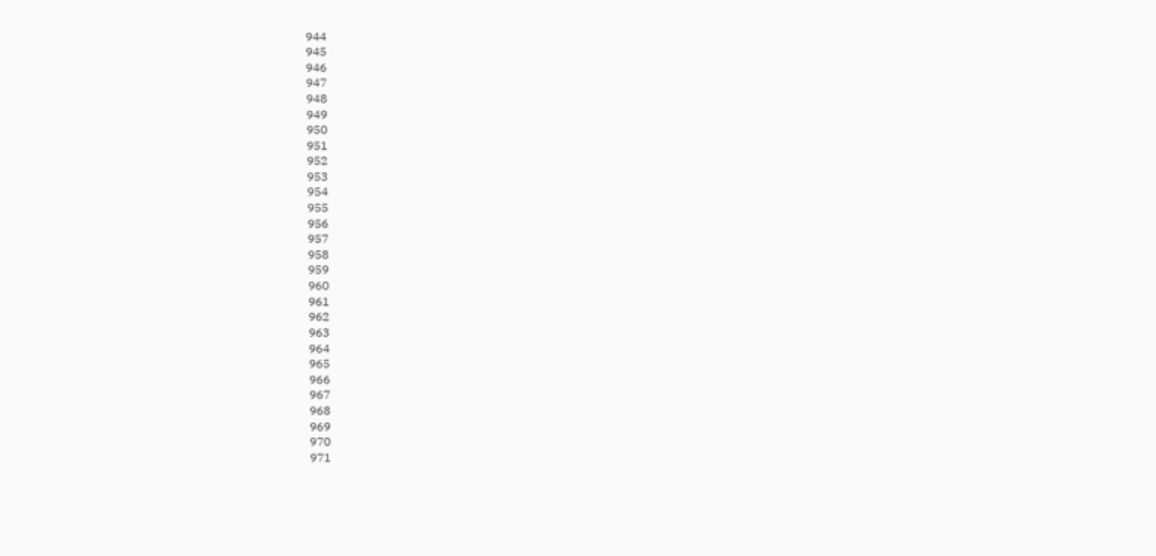944
945
946
947
948
949
950
951
952
953
954
955
956
957
958
959
960
961
962
963
964
965
966
967
968
969
970
971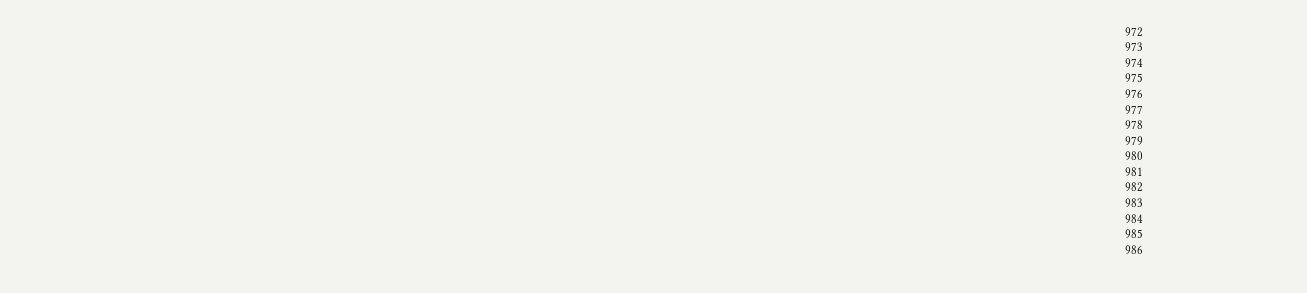972
973
974
975
976
977
978
979
980
981
982
983
984
985
986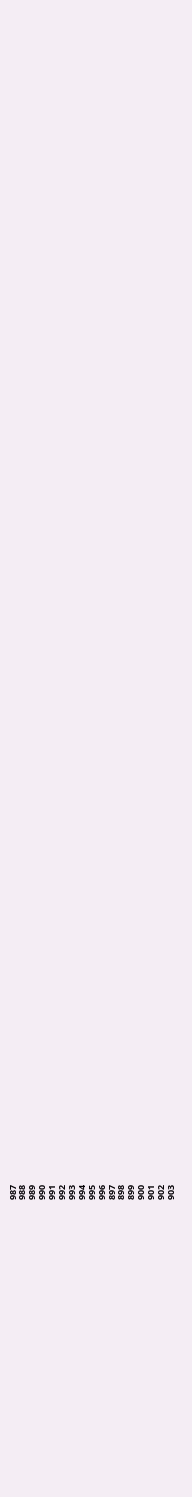987
988
989
990
991
992
993
994
995
996
897
898
899
900
901
902
903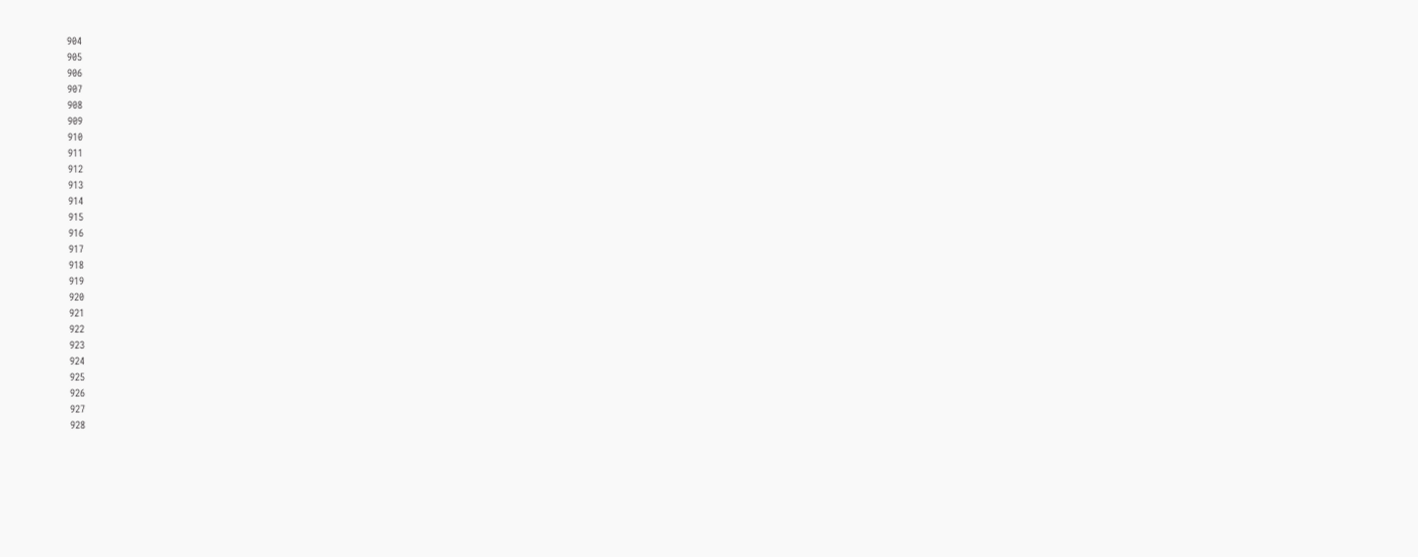904
905
906
907
908
909
910
911
912
913
914
915
916
917
918
919
920
921
922
923
924
925
926
927
928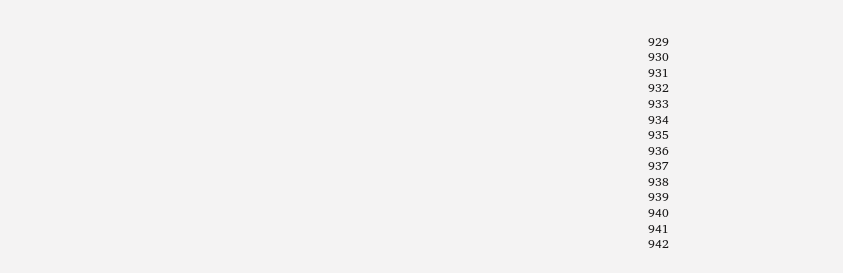929
930
931
932
933
934
935
936
937
938
939
940
941
942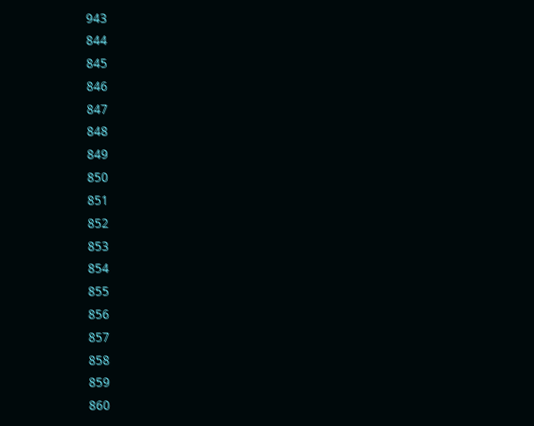943
844
845
846
847
848
849
850
851
852
853
854
855
856
857
858
859
860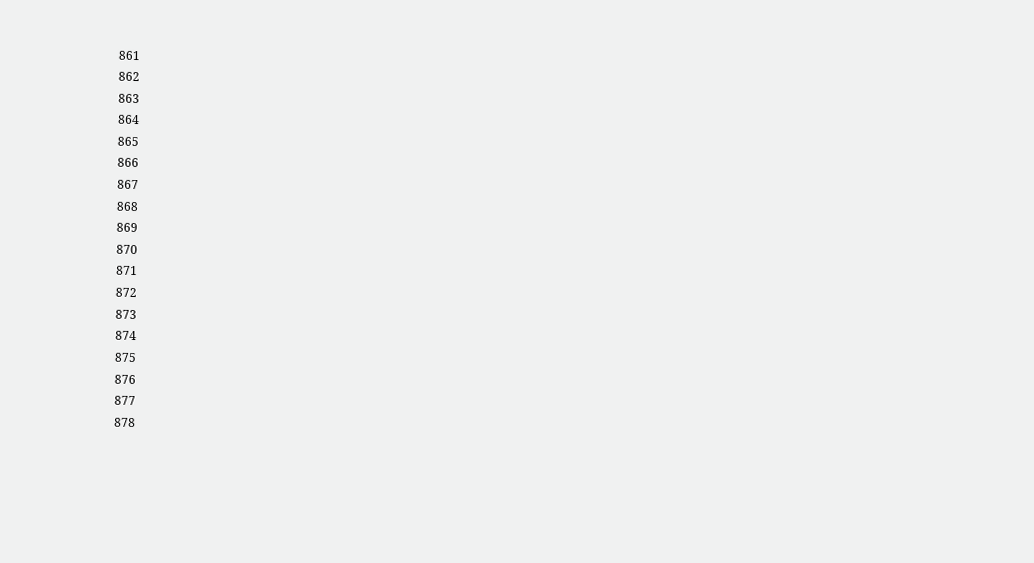861
862
863
864
865
866
867
868
869
870
871
872
873
874
875
876
877
878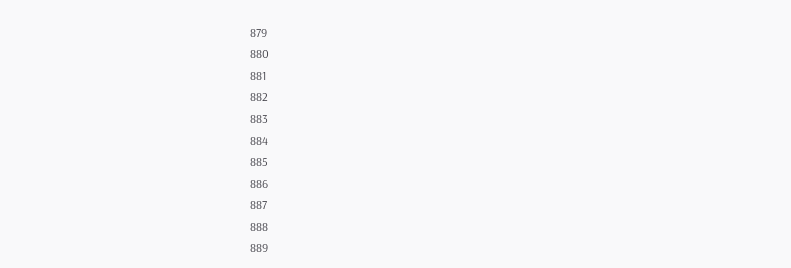879
880
881
882
883
884
885
886
887
888
889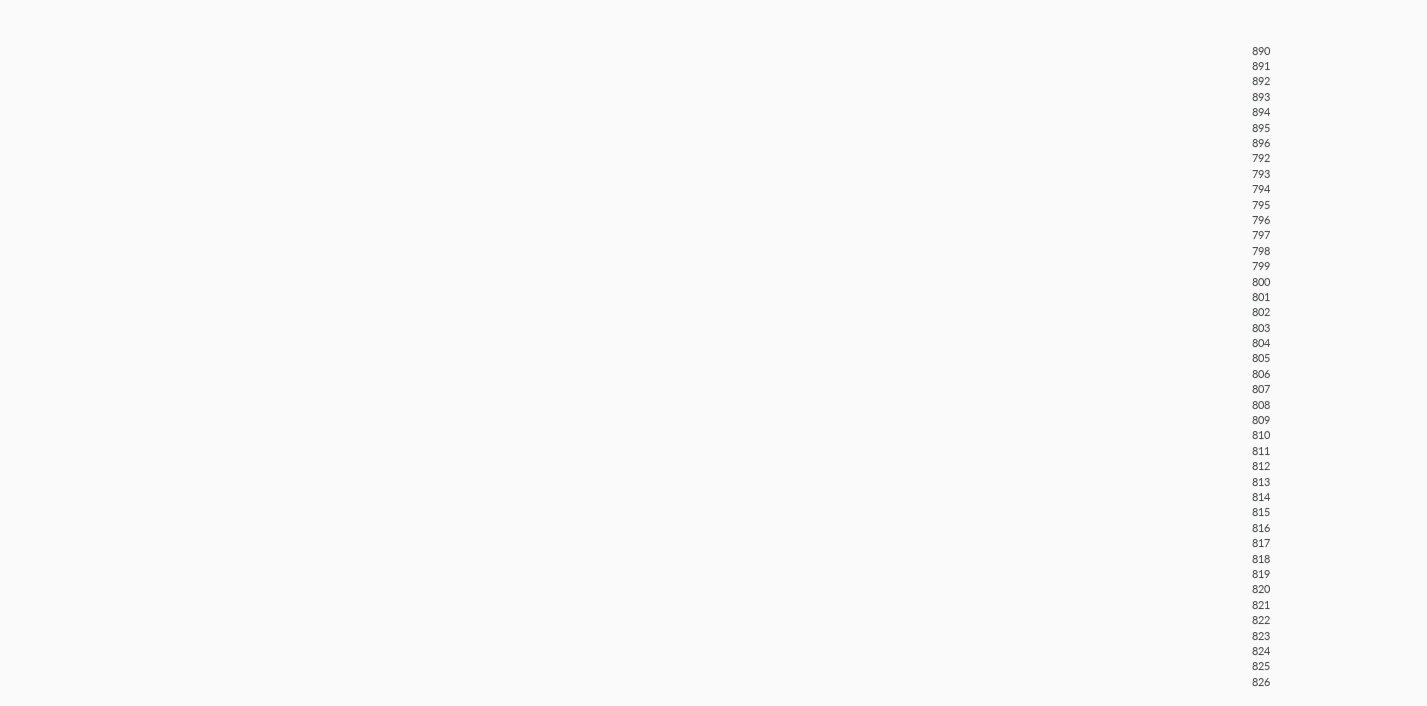890
891
892
893
894
895
896
792
793
794
795
796
797
798
799
800
801
802
803
804
805
806
807
808
809
810
811
812
813
814
815
816
817
818
819
820
821
822
823
824
825
826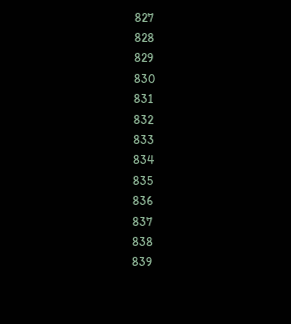827
828
829
830
831
832
833
834
835
836
837
838
839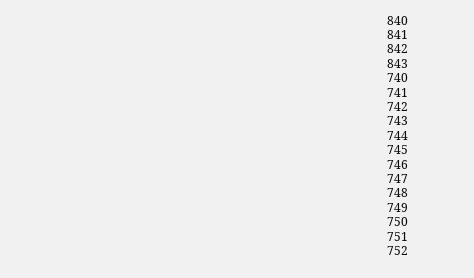840
841
842
843
740
741
742
743
744
745
746
747
748
749
750
751
752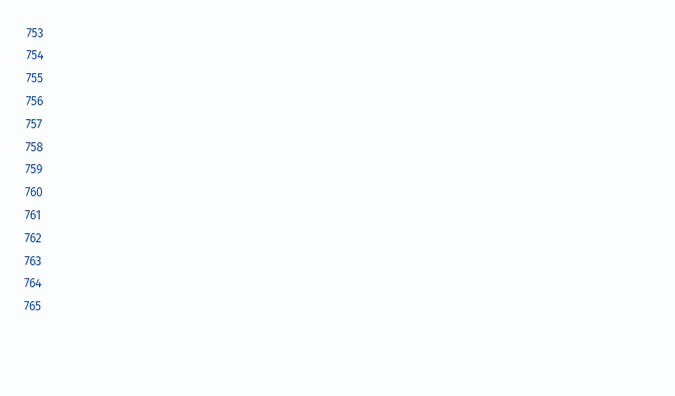753
754
755
756
757
758
759
760
761
762
763
764
765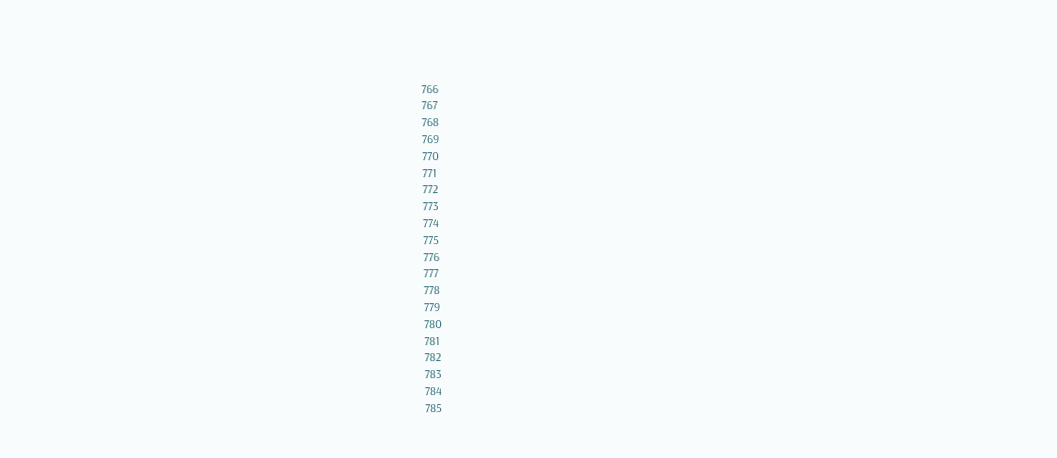766
767
768
769
770
771
772
773
774
775
776
777
778
779
780
781
782
783
784
785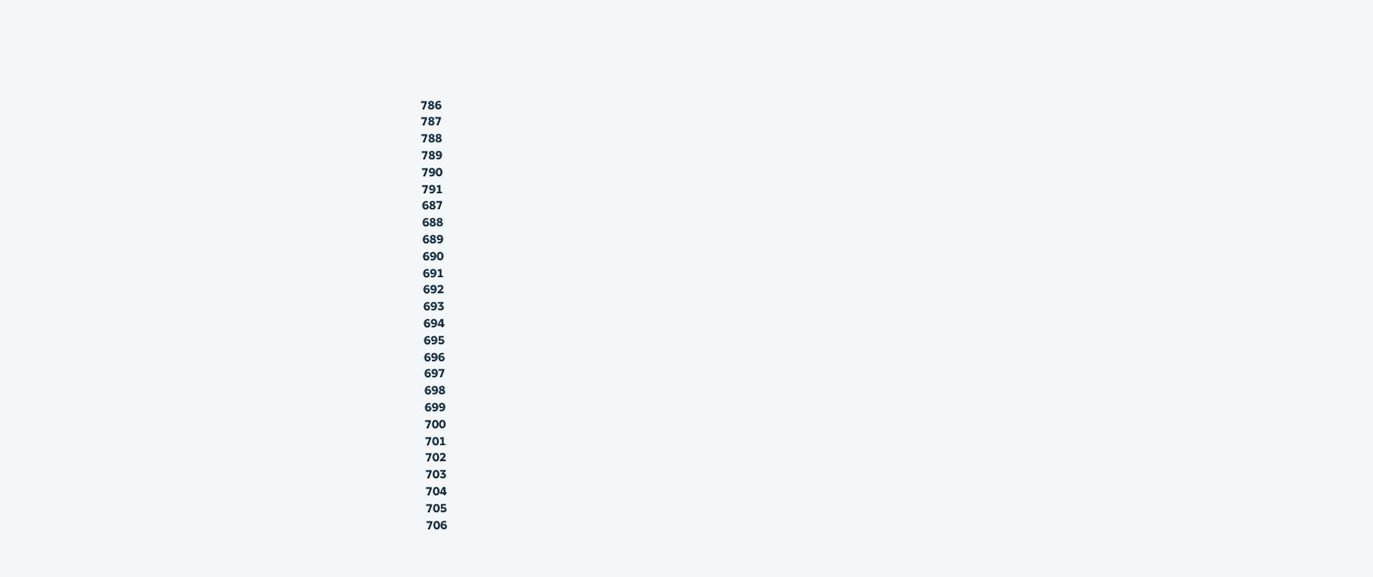786
787
788
789
790
791
687
688
689
690
691
692
693
694
695
696
697
698
699
700
701
702
703
704
705
706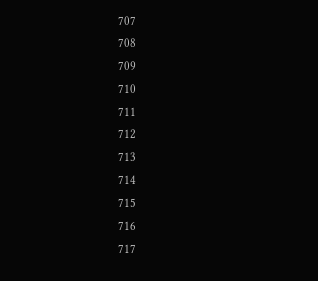707
708
709
710
711
712
713
714
715
716
717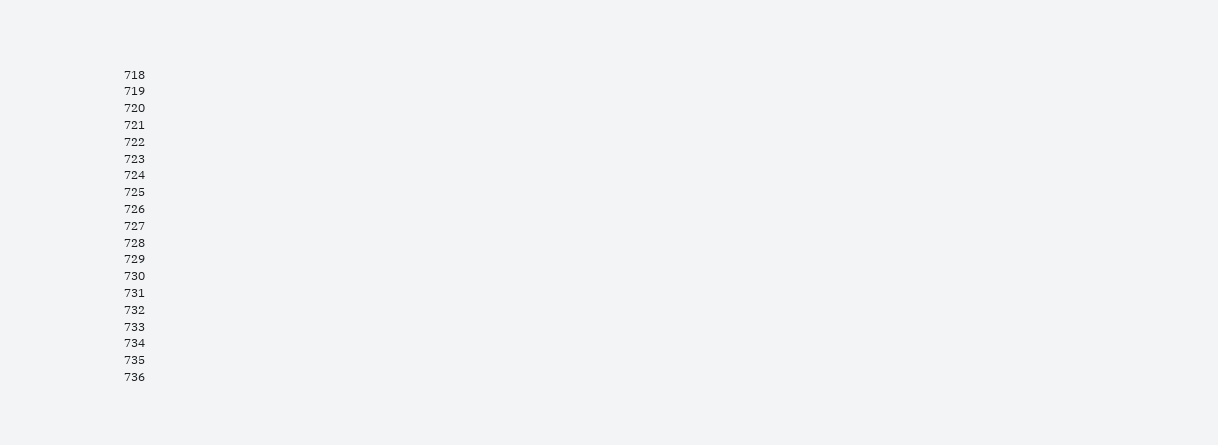718
719
720
721
722
723
724
725
726
727
728
729
730
731
732
733
734
735
736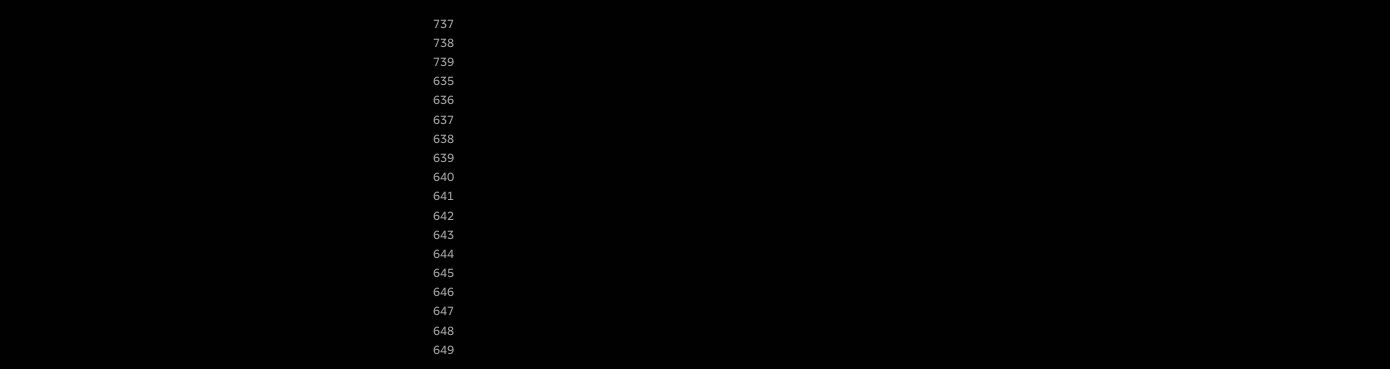737
738
739
635
636
637
638
639
640
641
642
643
644
645
646
647
648
649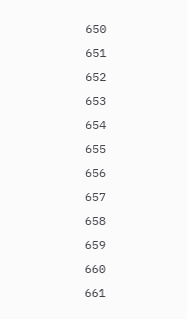650
651
652
653
654
655
656
657
658
659
660
661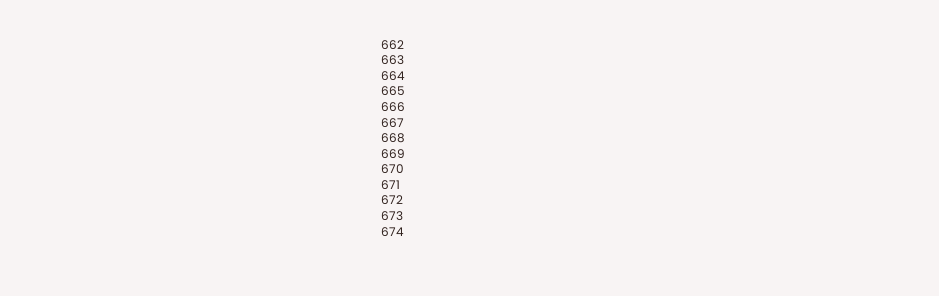662
663
664
665
666
667
668
669
670
671
672
673
674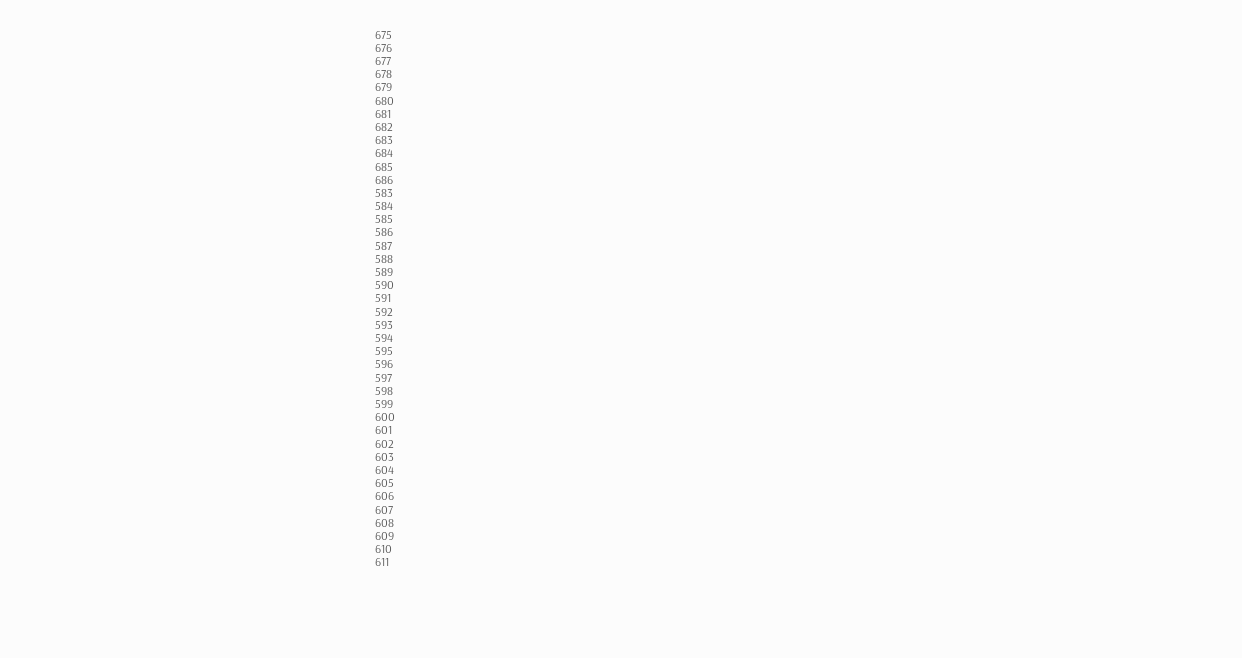675
676
677
678
679
680
681
682
683
684
685
686
583
584
585
586
587
588
589
590
591
592
593
594
595
596
597
598
599
600
601
602
603
604
605
606
607
608
609
610
611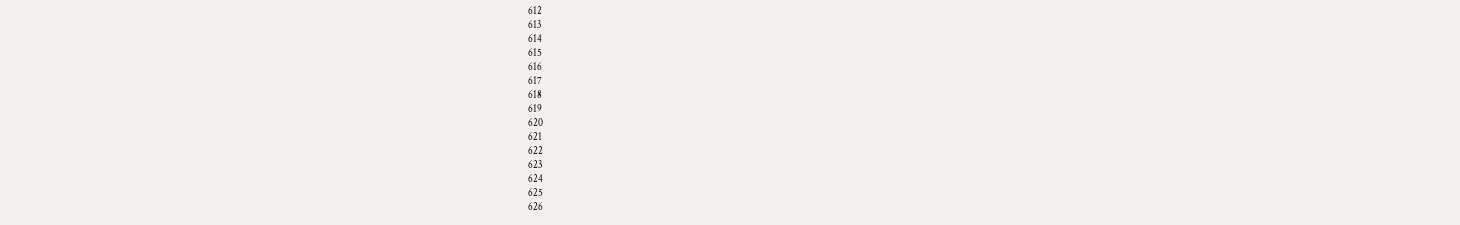612
613
614
615
616
617
618
619
620
621
622
623
624
625
626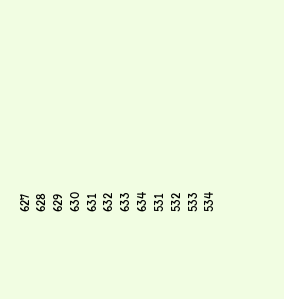627
628
629
630
631
632
633
634
531
532
533
534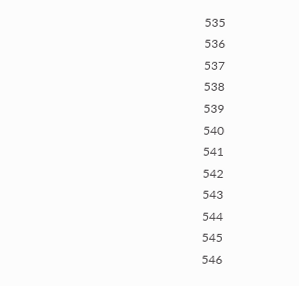535
536
537
538
539
540
541
542
543
544
545
546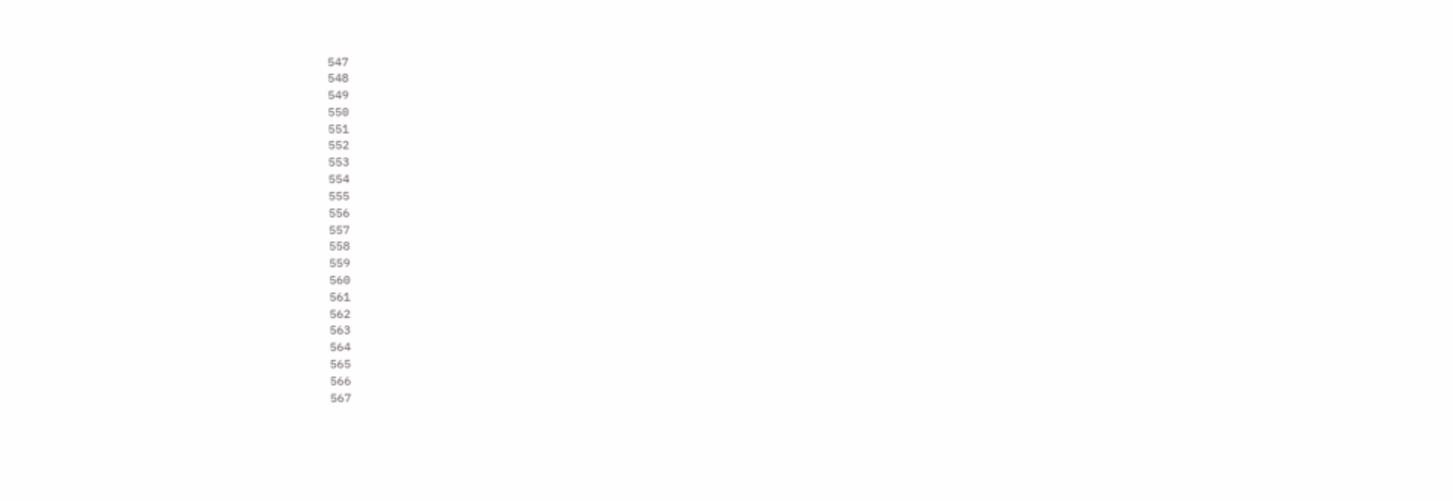547
548
549
550
551
552
553
554
555
556
557
558
559
560
561
562
563
564
565
566
567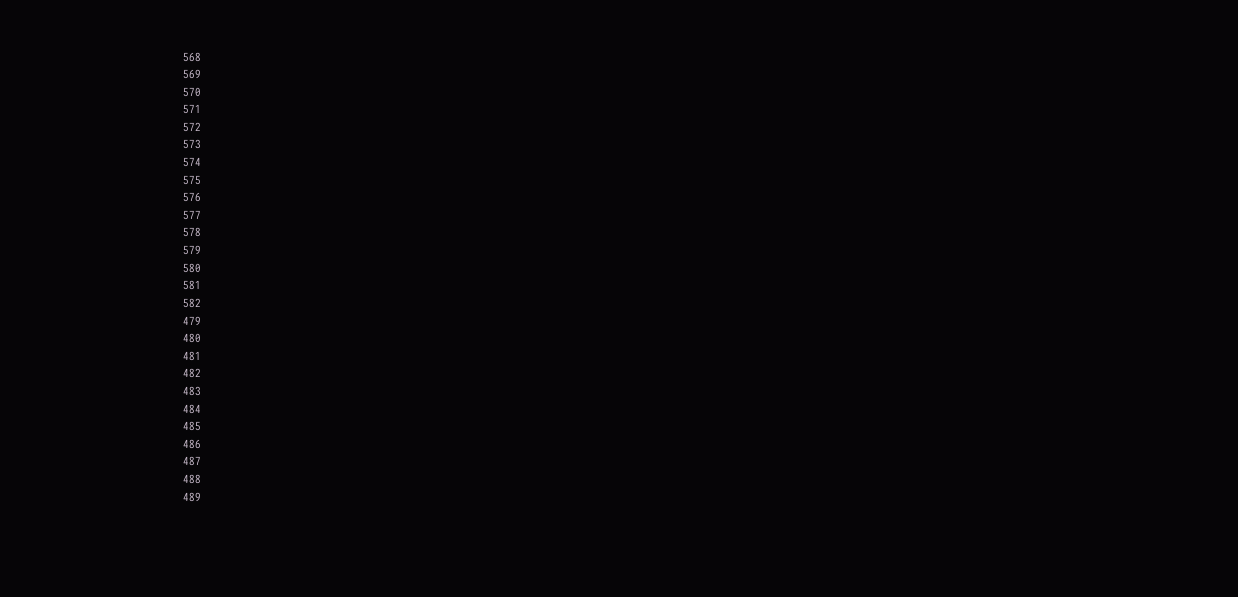568
569
570
571
572
573
574
575
576
577
578
579
580
581
582
479
480
481
482
483
484
485
486
487
488
489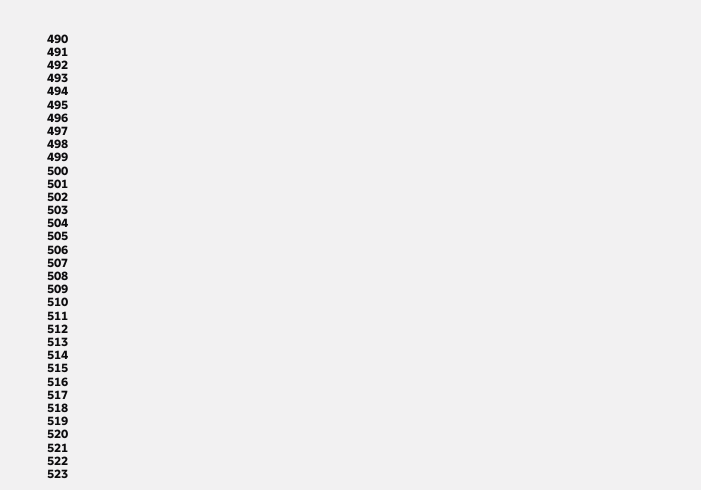490
491
492
493
494
495
496
497
498
499
500
501
502
503
504
505
506
507
508
509
510
511
512
513
514
515
516
517
518
519
520
521
522
523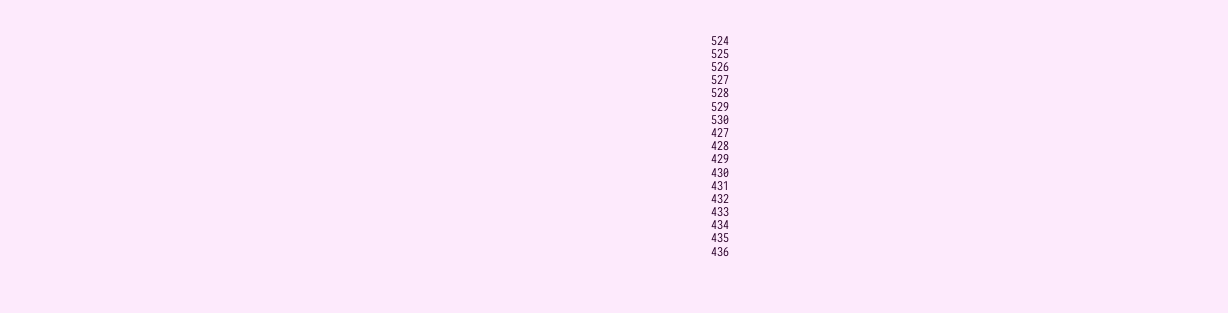524
525
526
527
528
529
530
427
428
429
430
431
432
433
434
435
436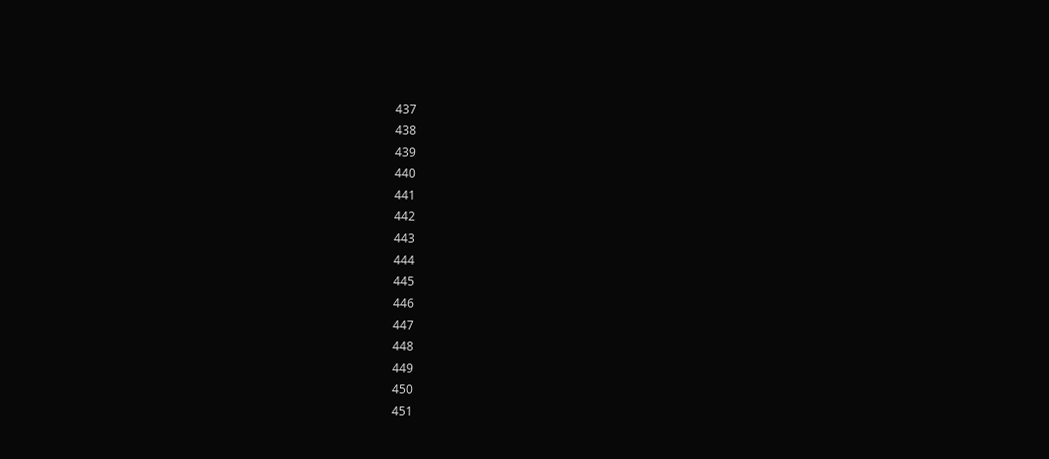437
438
439
440
441
442
443
444
445
446
447
448
449
450
451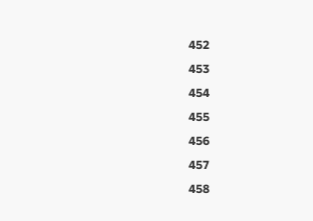452
453
454
455
456
457
458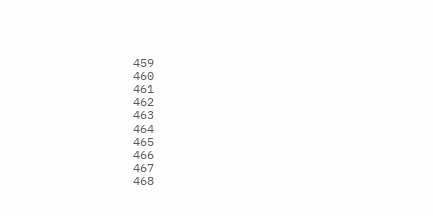459
460
461
462
463
464
465
466
467
468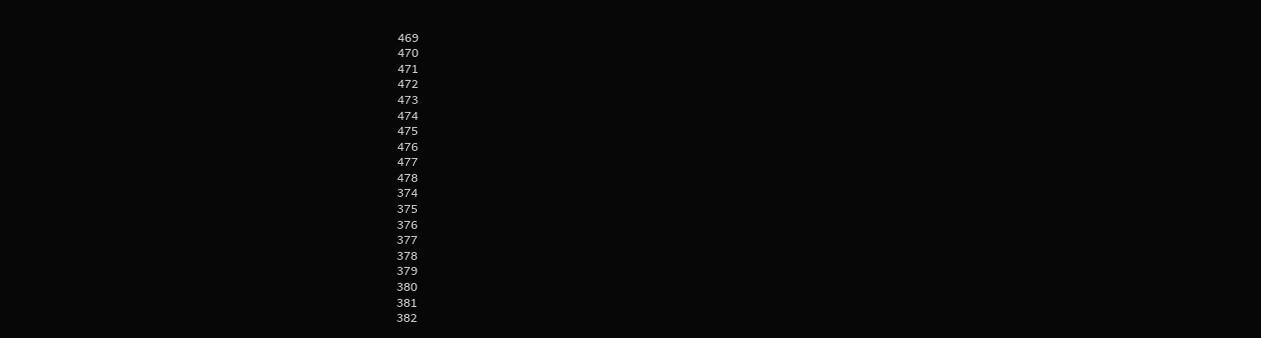469
470
471
472
473
474
475
476
477
478
374
375
376
377
378
379
380
381
382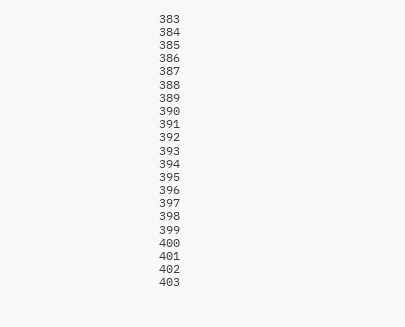383
384
385
386
387
388
389
390
391
392
393
394
395
396
397
398
399
400
401
402
403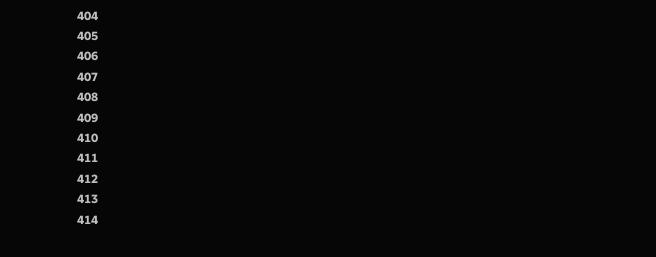404
405
406
407
408
409
410
411
412
413
414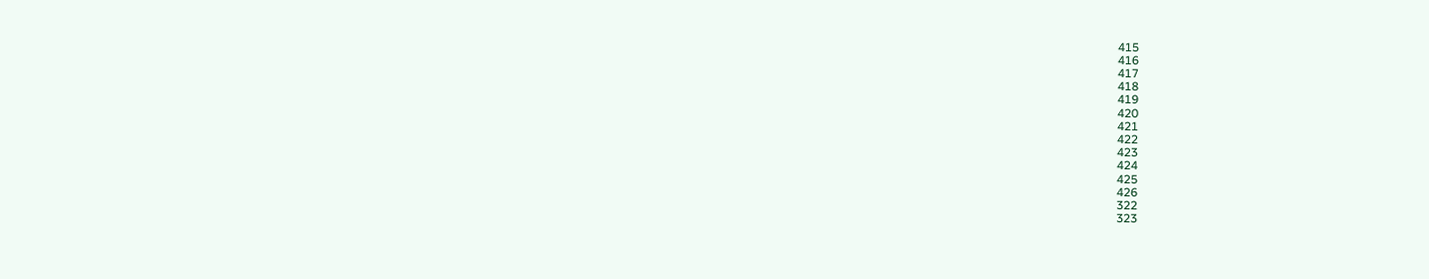415
416
417
418
419
420
421
422
423
424
425
426
322
323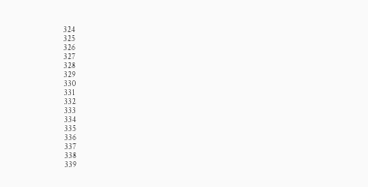324
325
326
327
328
329
330
331
332
333
334
335
336
337
338
339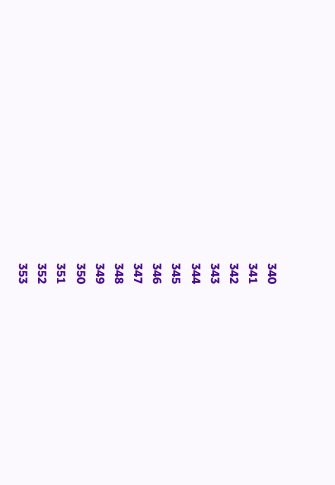340
341
342
343
344
345
346
347
348
349
350
351
352
353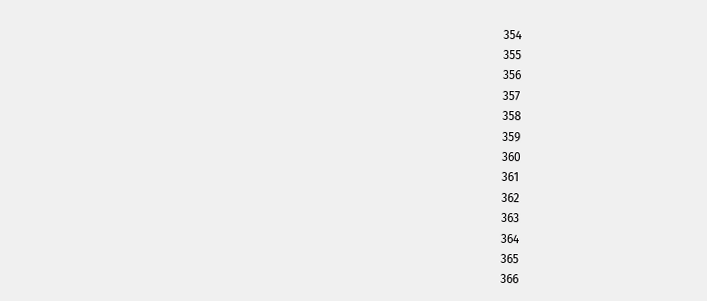354
355
356
357
358
359
360
361
362
363
364
365
366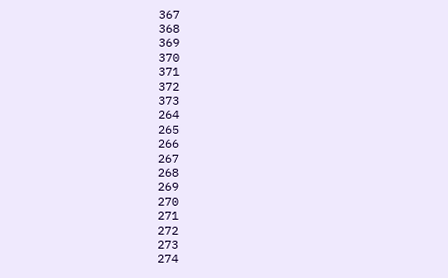367
368
369
370
371
372
373
264
265
266
267
268
269
270
271
272
273
274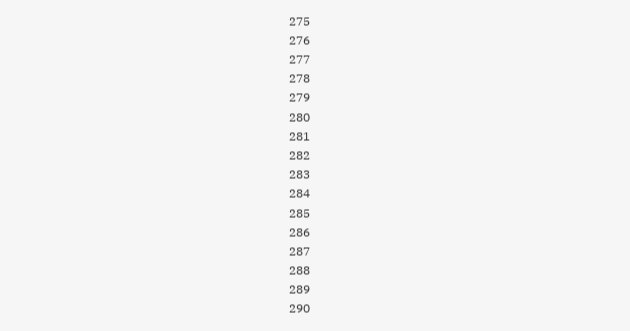275
276
277
278
279
280
281
282
283
284
285
286
287
288
289
290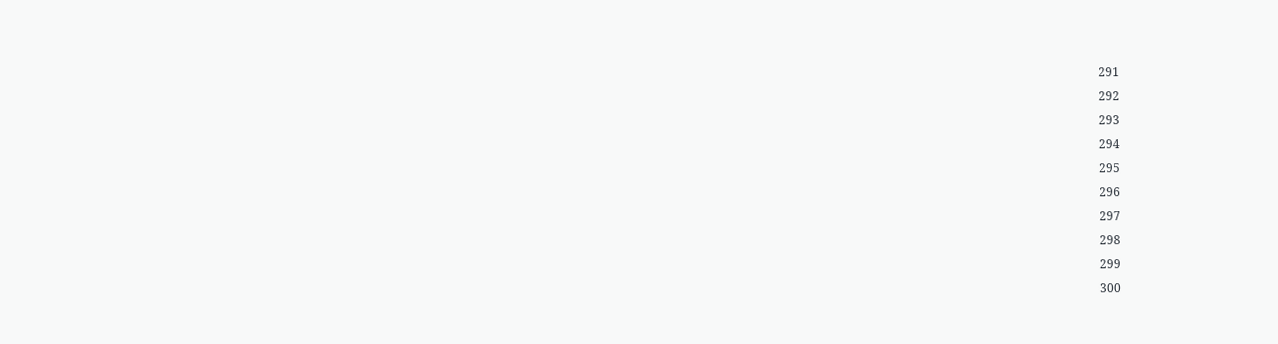291
292
293
294
295
296
297
298
299
300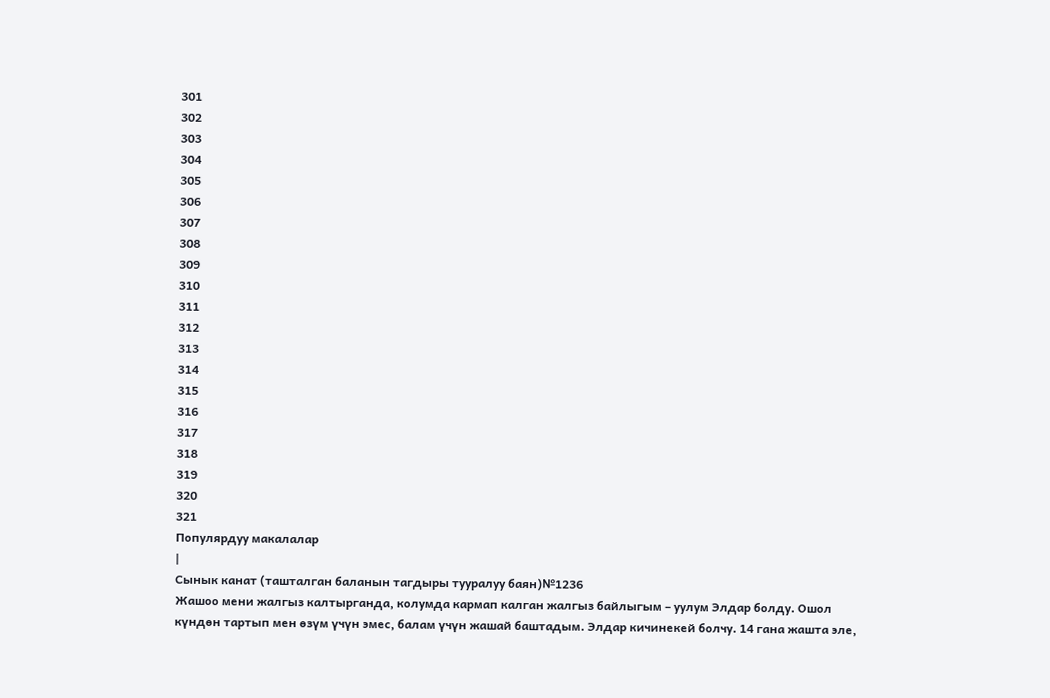301
302
303
304
305
306
307
308
309
310
311
312
313
314
315
316
317
318
319
320
321
Популярдуу макалалар
|
Сынык канат (ташталган баланын тагдыры тууралуу баян)№1236
Жашоо мени жалгыз калтырганда, колумда кармап калган жалгыз байлыгым – уулум Элдар болду. Ошол күндөн тартып мен өзүм үчүн эмес, балам үчүн жашай баштадым. Элдар кичинекей болчу. 14 гана жашта эле,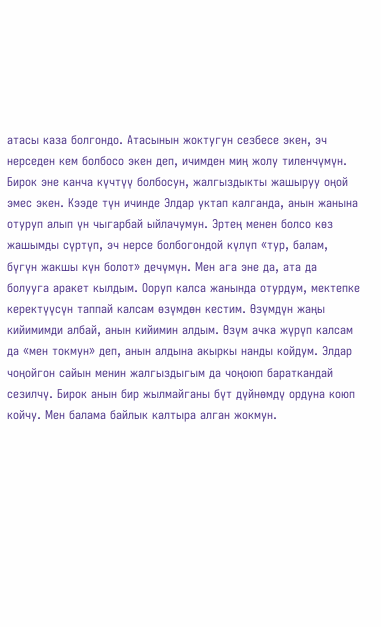атасы каза болгондо. Атасынын жоктугун сезбесе экен, эч нерседен кем болбосо экен деп, ичимден миң жолу тиленчүмүн. Бирок эне канча күчтүү болбосун, жалгыздыкты жашыруу оңой эмес экен. Кээде түн ичинде Элдар уктап калганда, анын жанына отуруп алып үн чыгарбай ыйлачумун. Эртең менен болсо көз жашымды сүртүп, эч нерсе болбогондой күлүп «тур, балам, бүгүн жакшы күн болот» дечүмүн. Мен ага эне да, ата да болууга аракет кылдым. Ооруп калса жанында отурдум, мектепке керектүүсүн таппай калсам өзүмдөн кестим. Өзүмдүн жаңы кийимимди албай, анын кийимин алдым. Өзүм ачка жүрүп калсам да «мен токмун» деп, анын алдына акыркы нанды койдум. Элдар чоңойгон сайын менин жалгыздыгым да чоңоюп бараткандай сезилчү. Бирок анын бир жылмайганы бүт дүйнөмдү ордуна коюп койчу. Мен балама байлык калтыра алган жокмун.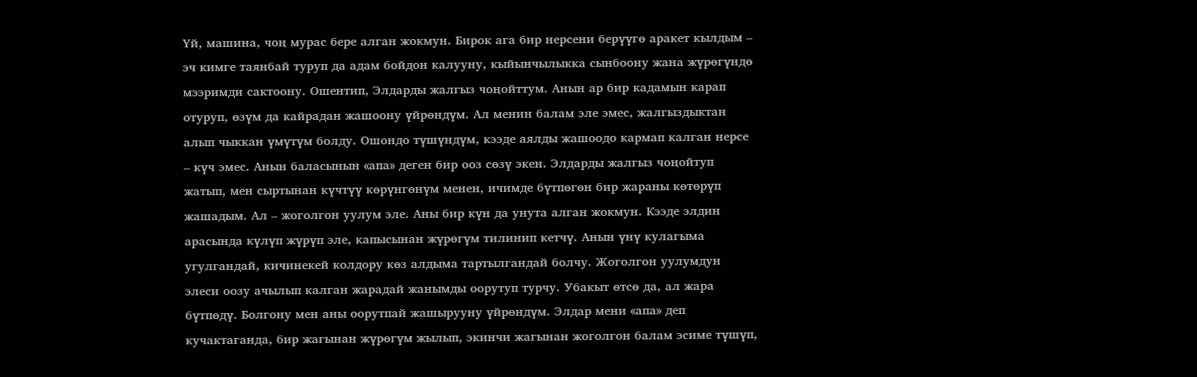Үй, машина, чоң мурас бере алган жокмун. Бирок ага бир нерсени берүүгө аракет кылдым – эч кимге таянбай туруп да адам бойдон калууну, кыйынчылыкка сынбоону жана жүрөгүндө мээримди сактоону. Ошентип, Элдарды жалгыз чоңойттум. Анын ар бир кадамын карап отуруп, өзүм да кайрадан жашоону үйрөндүм. Ал менин балам эле эмес, жалгыздыктан алып чыккан үмүтүм болду. Ошондо түшүндүм, кээде аялды жашоодо кармап калган нерсе – күч эмес. Анын баласынын «апа» деген бир ооз сөзү экен. Элдарды жалгыз чоңойтуп жатып, мен сыртынан күчтүү көрүнгөнүм менен, ичимде бүтпөгөн бир жараны көтөрүп жашадым. Ал – жоголгон уулум эле. Аны бир күн да унута алган жокмун. Кээде элдин арасында күлүп жүрүп эле, капысынан жүрөгүм тилинип кетчү. Анын үнү кулагыма угулгандай, кичинекей колдору көз алдыма тартылгандай болчу. Жоголгон уулумдун элеси оозу ачылып калган жарадай жанымды оорутуп турчу. Убакыт өтсө да, ал жара бүтпөдү. Болгону мен аны оорутпай жашырууну үйрөндүм. Элдар мени «апа» деп кучактаганда, бир жагынан жүрөгүм жылып, экинчи жагынан жоголгон балам эсиме түшүп,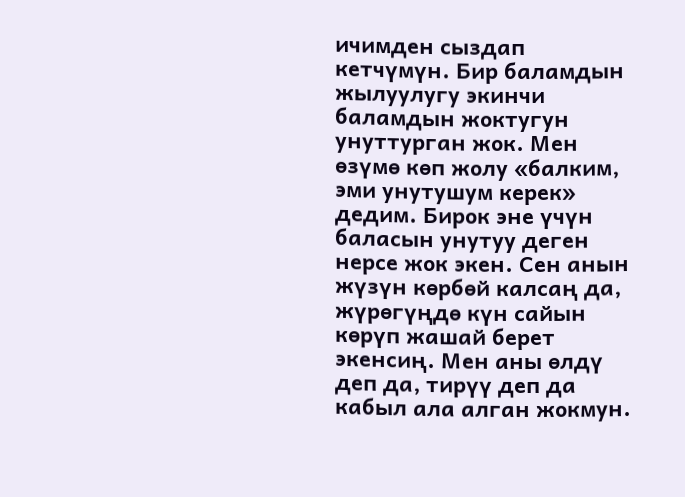ичимден сыздап кетчүмүн. Бир баламдын жылуулугу экинчи баламдын жоктугун унуттурган жок. Мен өзүмө көп жолу «балким, эми унутушум керек» дедим. Бирок эне үчүн баласын унутуу деген нерсе жок экен. Сен анын жүзүн көрбөй калсаң да, жүрөгүңдө күн сайын көрүп жашай берет экенсиң. Мен аны өлдү деп да, тирүү деп да кабыл ала алган жокмун.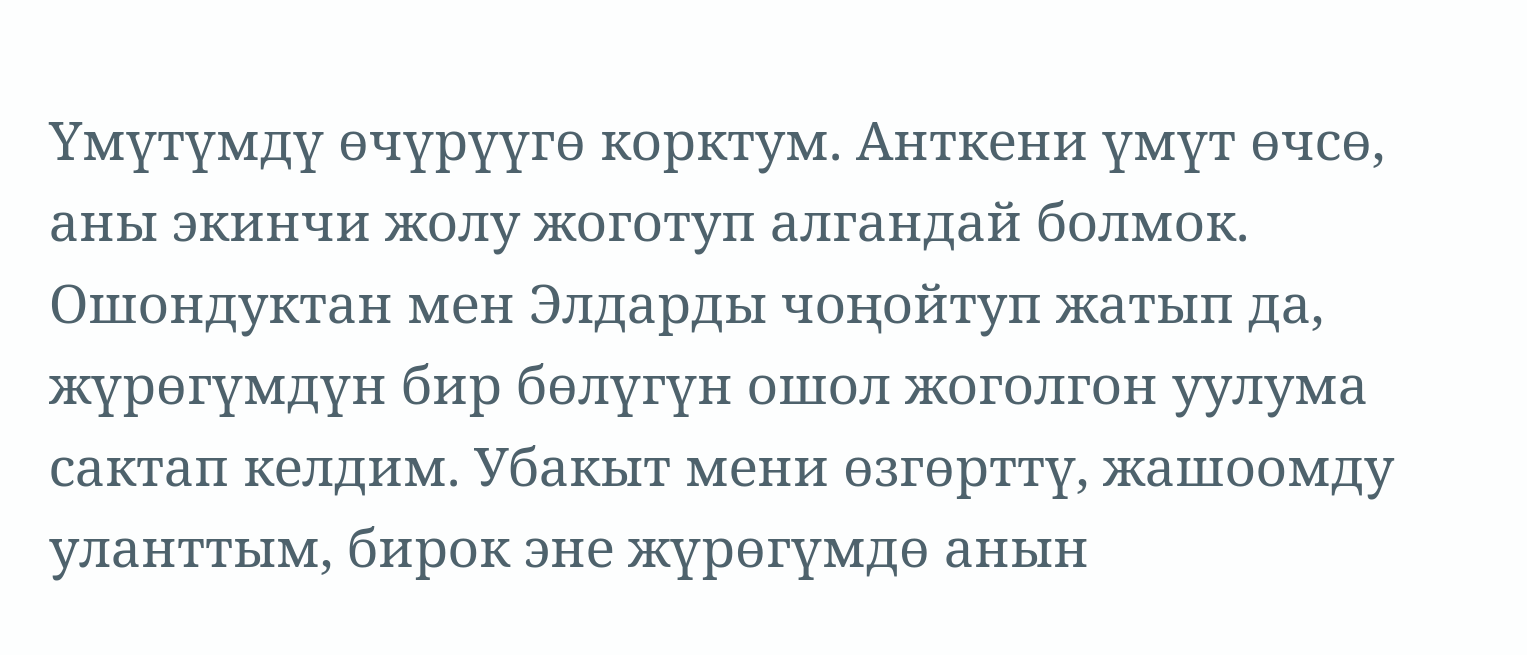Үмүтүмдү өчүрүүгө корктум. Анткени үмүт өчсө, аны экинчи жолу жоготуп алгандай болмок. Ошондуктан мен Элдарды чоңойтуп жатып да, жүрөгүмдүн бир бөлүгүн ошол жоголгон уулума сактап келдим. Убакыт мени өзгөрттү, жашоомду уланттым, бирок эне жүрөгүмдө анын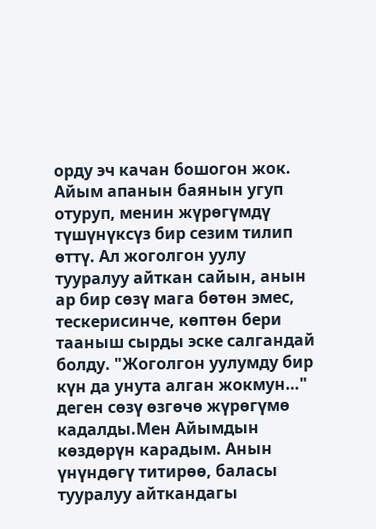орду эч качан бошогон жок. Айым апанын баянын угуп отуруп, менин жүрөгүмдү түшүнүксүз бир сезим тилип өттү. Ал жоголгон уулу тууралуу айткан сайын, анын ар бир сөзү мага бөтөн эмес, тескерисинче, көптөн бери тааныш сырды эске салгандай болду. "Жоголгон уулумду бир күн да унута алган жокмун…" деген сөзү өзгөчө жүрөгүмө кадалды.Мен Айымдын көздөрүн карадым. Анын үнүндөгү титирөө, баласы тууралуу айткандагы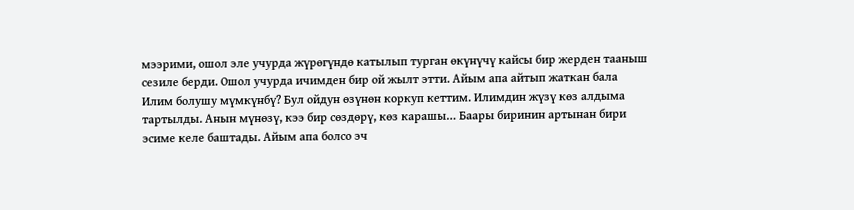мээрими, ошол эле учурда жүрөгүндө катылып турган өкүнүчү кайсы бир жерден тааныш сезиле берди. Ошол учурда ичимден бир ой жылт этти. Айым апа айтып жаткан бала Илим болушу мүмкүнбү? Бул ойдун өзүнөн коркуп кеттим. Илимдин жүзү көз алдыма тартылды. Анын мүнөзү, кээ бир сөздөрү, көз карашы… Баары биринин артынан бири эсиме келе баштады. Айым апа болсо эч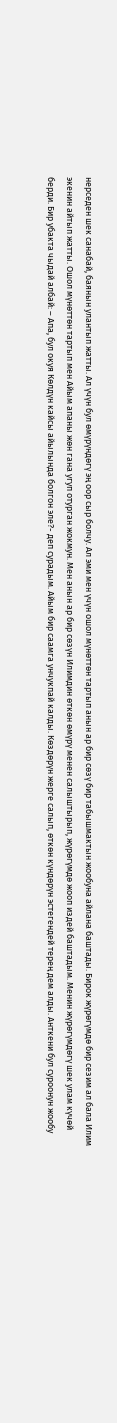нерседен шек санабай, баянын улантып жатты. Ал үчүн бул өмүрүндөгү эң оор сыр болчу. Ал эми мен үчүн ошол мүнөттөн тартып анын ар бир сөзү бир табышмактын жообуна айлана баштады. Бирок жүрөгүмдө бир сезим ал бала Илим экенин айтып жатты. Ошол мүнөттөн тартып мен Айым апаны жөн гана угуп отурган жокмун. Мен анын ар бир сөзүн Илимдин өткөн өмүрү менен салыштырып, жүрөгүмдө жооп издей баштадым. Менин жүрөгүмдөгү шек улам күчөй берди. Бир убакта чыдай албай: – Апа, бул окуя Көлдүн кайсы айылында болгон эле?- деп сурадым. Айым бир саамга унчукпай калды. Көздөрүн жерге салып, өткөн күндөрүн эстегендей терең дем алды. Анткени бул суроонун жообу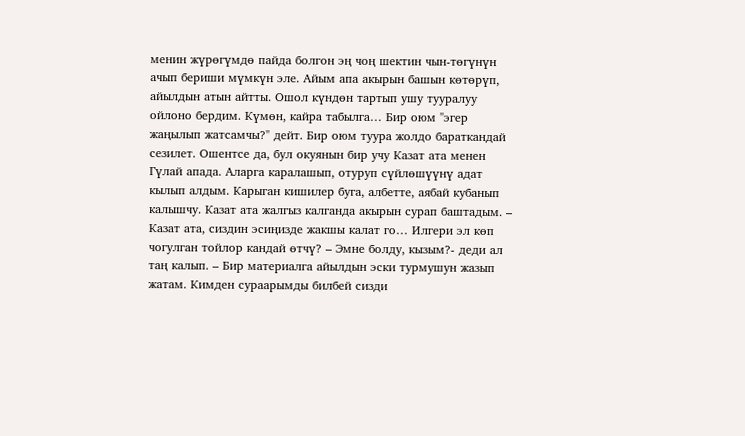менин жүрөгүмдө пайда болгон эң чоң шектин чын-төгүнүн ачып бериши мүмкүн эле. Айым апа акырын башын көтөрүп, айылдын атын айтты. Ошол күндөн тартып ушу тууралуу ойлоно бердим. Күмөн, кайра табылга… Бир оюм "эгер жаңылып жатсамчы?" дейт. Бир оюм туура жолдо бараткандай сезилет. Ошентсе да, бул окуянын бир учу Казат ата менен Гүлай апада. Аларга каралашып, отуруп сүйлөшүүнү адат кылып алдым. Карыган кишилер буга, албетте, аябай кубанып калышчу. Казат ата жалгыз калганда акырын сурап баштадым. – Казат ата, сиздин эсиңизде жакшы калат го… Илгери эл көп чогулган тойлор кандай өтчү? – Эмне болду, кызым?- деди ал таң калып. – Бир материалга айылдын эски турмушун жазып жатам. Кимден сураарымды билбей сизди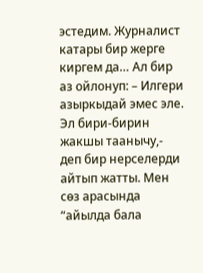эстедим. Журналист катары бир жерге киргем да… Ал бир аз ойлонуп: – Илгери азыркыдай эмес эле. Эл бири-бирин жакшы таанычу,- деп бир нерселерди айтып жатты. Мен сөз арасында “айылда бала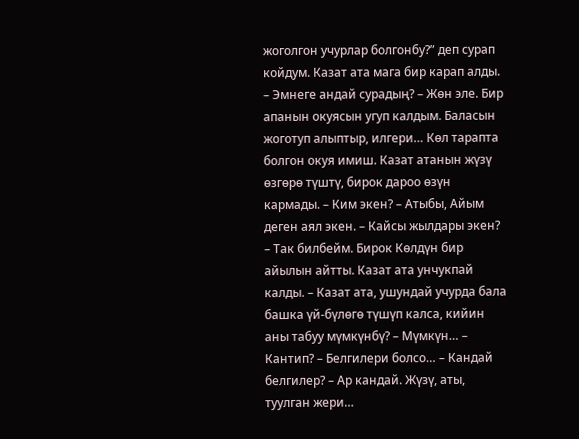жоголгон учурлар болгонбу?” деп сурап койдум. Казат ата мага бир карап алды. – Эмнеге андай сурадың? – Жөн эле. Бир апанын окуясын угуп калдым. Баласын жоготуп алыптыр, илгери… Көл тарапта болгон окуя имиш. Казат атанын жүзү өзгөрө түштү, бирок дароо өзүн кармады. – Ким экен? – Атыбы, Айым деген аял экен. – Кайсы жылдары экен? – Так билбейм. Бирок Көлдүн бир айылын айтты. Казат ата унчукпай калды. – Казат ата, ушундай учурда бала башка үй-бүлөгө түшүп калса, кийин аны табуу мүмкүнбү? – Мүмкүн… – Кантип? – Белгилери болсо… – Кандай белгилер? – Ар кандай. Жүзү, аты, туулган жери…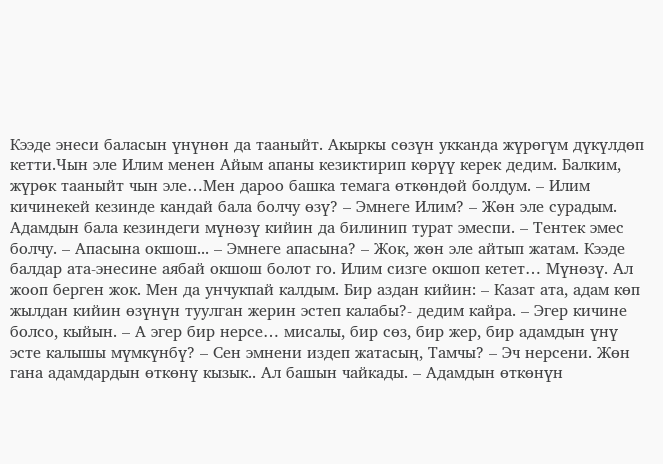Кээде энеси баласын үнүнөн да тааныйт. Акыркы сөзүн укканда жүрөгүм дүкүлдөп кетти.Чын эле Илим менен Айым апаны кезиктирип көрүү керек дедим. Балким, жүрөк тааныйт чын эле…Мен дароо башка темага өткөндөй болдум. – Илим кичинекей кезинде кандай бала болчу өзү? – Эмнеге Илим? – Жөн эле сурадым. Адамдын бала кезиндеги мүнөзү кийин да билинип турат эмеспи. – Тентек эмес болчу. – Апасына окшош... – Эмнеге апасына? – Жок, жөн эле айтып жатам. Кээде балдар ата-энесине аябай окшош болот го. Илим сизге окшоп кетет… Мүнөзү. Ал жооп берген жок. Мен да унчукпай калдым. Бир аздан кийин: – Казат ата, адам көп жылдан кийин өзүнүн туулган жерин эстеп калабы?- дедим кайра. – Эгер кичине болсо, кыйын. – А эгер бир нерсе… мисалы, бир сөз, бир жер, бир адамдын үнү эсте калышы мүмкүнбү? – Сен эмнени издеп жатасың, Тамчы? – Эч нерсени. Жөн гана адамдардын өткөнү кызык.. Ал башын чайкады. – Адамдын өткөнүн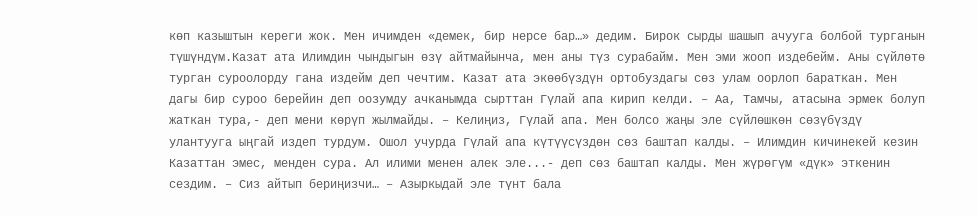көп казыштын кереги жок. Мен ичимден «демек, бир нерсе бар…» дедим. Бирок сырды шашып ачууга болбой турганын түшүндүм.Казат ата Илимдин чындыгын өзү айтмайынча, мен аны түз сурабайм. Мен эми жооп издебейм. Аны сүйлөтө турган суроолорду гана издейм деп чечтим. Казат ата экөөбүздүн ортобуздагы сөз улам оорлоп бараткан. Мен дагы бир суроо берейин деп оозумду ачканымда сырттан Гүлай апа кирип келди. – Аа, Тамчы, атасына эрмек болуп жаткан тура,- деп мени көрүп жылмайды. – Келиңиз, Гүлай апа. Мен болсо жаңы эле сүйлөшкөн сөзүбүздү улантууга ыңгай издеп турдум. Ошол учурда Гүлай апа күтүүсүздөн сөз баштап калды. – Илимдин кичинекей кезин Казаттан эмес, менден сура. Ал илими менен алек эле...- деп сөз баштап калды. Мен жүрөгүм «дүк» эткенин сездим. – Сиз айтып бериңизчи… – Азыркыдай эле түнт бала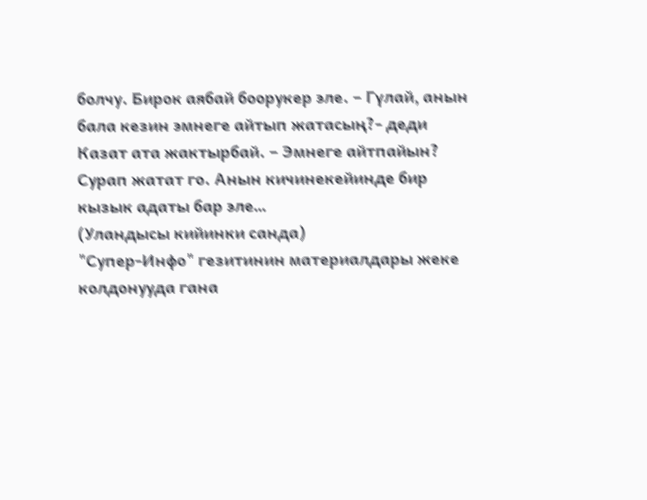болчу. Бирок аябай боорукер эле. – Гүлай, анын бала кезин эмнеге айтып жатасың?- деди Казат ата жактырбай. – Эмнеге айтпайын? Сурап жатат го. Анын кичинекейинде бир кызык адаты бар эле…
(Уландысы кийинки санда)
"Супер-Инфо" гезитинин материалдары жеке колдонууда гана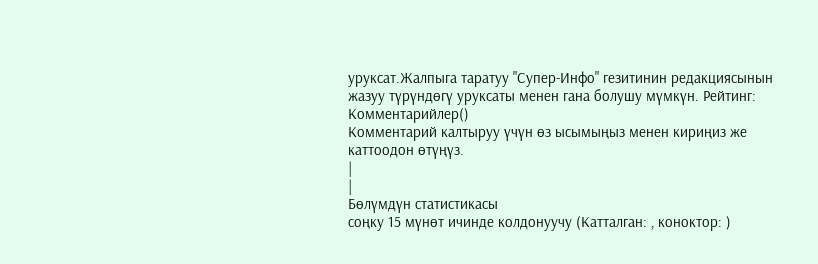уруксат.Жалпыга таратуу "Супер-Инфо" гезитинин редакциясынын жазуу түрүндөгү уруксаты менен гана болушу мүмкүн. Рейтинг:
Комментарийлер()
Комментарий калтыруу үчүн өз ысымыңыз менен кириңиз же каттоодон өтүңүз.
|
|
Бөлүмдүн статистикасы
соңку 15 мүнөт ичинде колдонуучу (Катталган: , коноктор: )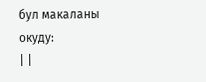бул макаланы окуду:
| |